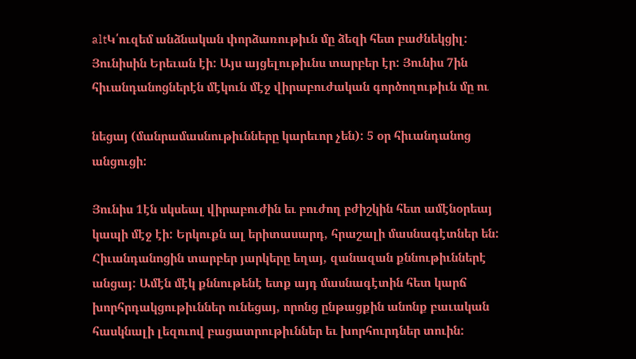altԿ՛ուզեմ անձնական փորձառութիւն մը ձեզի հետ բաժնեկցիլ:
Յունիսին Երեւան էի: Այս այցելութիւնս տարբեր էր: Յունիս 7ին հիւանդանոցներէն մէկուն մէջ վիրաբուժական գործողութիւն մը ու

նեցայ (մանրամասնութիւնները կարեւոր չեն): 5 օր հիւանդանոց անցուցի:

Յունիս 1էն սկսեալ վիրաբուժին եւ բուժող բժիշկին հետ ամէնօրեայ կապի մէջ էի: Երկուքն ալ երիտասարդ, հրաշալի մասնագէտներ են: Հիւանդանոցին տարբեր յարկերը եղայ, զանազան քննութիւններէ անցայ: Ամէն մէկ քննութենէ ետք այդ մասնագէտին հետ կարճ խորհրդակցութիւններ ունեցայ, որոնց ընթացքին անոնք բաւական հասկնալի լեզուով բացատրութիւններ եւ խորհուրդներ տուին: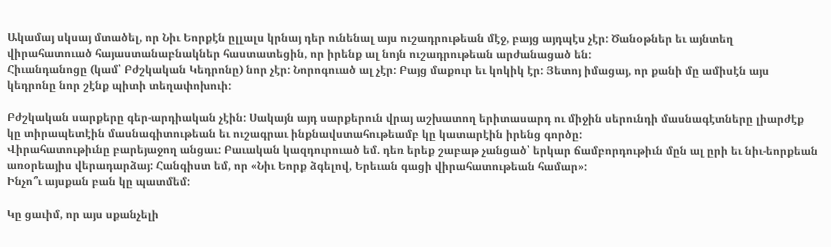Ակամայ սկսայ մտածել, որ Նիւ Եորքէն ըլլալս կրնայ դեր ունենալ այս ուշադրութեան մէջ, բայց այդպէս չէր: Ծանօթներ եւ այնտեղ վիրահատուած հայաստանաբնակներ հաստատեցին, որ իրենք ալ նոյն ուշադրութեան արժանացած են:
Հիւանդանոցը (կամ՝ Բժշկական Կեդրոնը) նոր չէր: Նորոգուած ալ չէր: Բայց մաքուր եւ կոկիկ էր: Յետոյ իմացայ, որ քանի մը ամիսէն այս կեդրոնը նոր շէնք պիտի տեղափոխուի:

Բժշկական սարքերը գեր-արդիական չէին: Սակայն այդ սարքերուն վրայ աշխատող երիտասարդ ու միջին սերունդի մասնագէտները լիարժէք կը տիրապետէին մասնագիտութեան եւ ուշագրաւ ինքնավստահութեամբ կը կատարէին իրենց գործը:
Վիրահատութիւնը բարեյաջող անցաւ: Բաւական կազդուրուած եմ. դեռ երեք շաբաթ չանցած՝ երկար ճամբորդութիւն մըն ալ ըրի եւ նիւ-եորքեան առօրեայիս վերադարձայ: Հանգիստ եմ, որ «Նիւ Եորք ձգելով, Երեւան գացի վիրահատութեան համար»:
Ինչո՞ւ այսքան բան կը պատմեմ:

Կը ցաւիմ, որ այս սքանչելի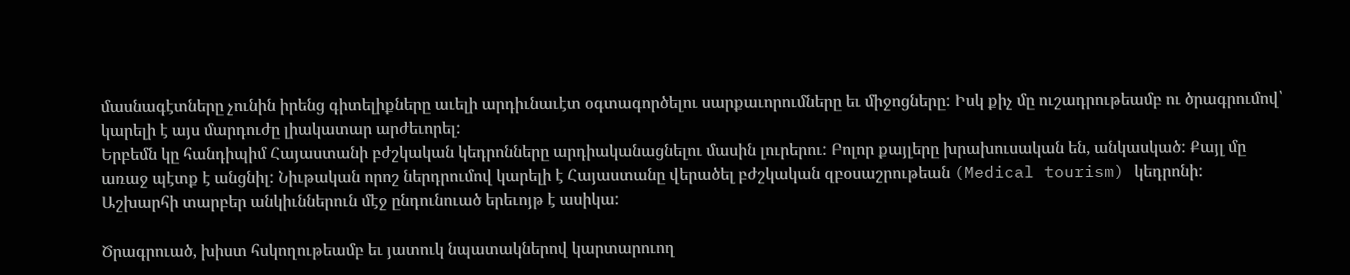մասնագէտները չունին իրենց գիտելիքները աւելի արդիւնաւէտ օգտագործելու սարքաւորումները եւ միջոցները: Իսկ քիչ մը ուշադրութեամբ ու ծրագրումով՝ կարելի է այս մարդուժը լիակատար արժեւորել:
Երբեմն կը հանդիպիմ Հայաստանի բժշկական կեդրոնները արդիականացնելու մասին լուրերու: Բոլոր քայլերը խրախուսական են, անկասկած: Քայլ մը առաջ պէտք է անցնիլ: Նիւթական որոշ ներդրումով կարելի է Հայաստանը վերածել բժշկական զբօսաշրութեան (Medical tourism) կեդրոնի: Աշխարհի տարբեր անկիւններուն մէջ ընդունուած երեւոյթ է ասիկա:

Ծրագրուած, խիստ հսկողութեամբ եւ յատուկ նպատակներով կարտարուող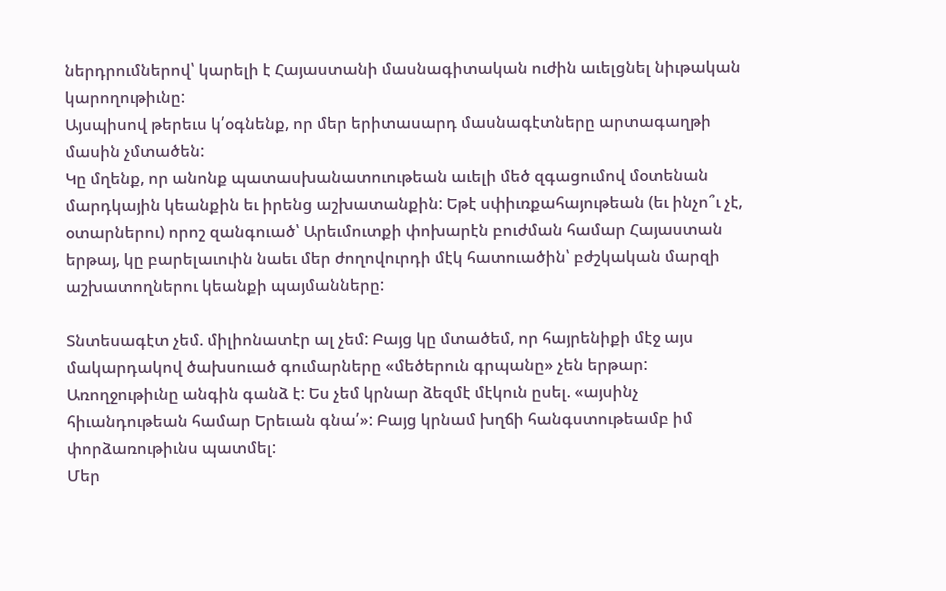ներդրումներով՝ կարելի է Հայաստանի մասնագիտական ուժին աւելցնել նիւթական կարողութիւնը:
Այսպիսով թերեւս կ՛օգնենք, որ մեր երիտասարդ մասնագէտները արտագաղթի մասին չմտածեն:
Կը մղենք, որ անոնք պատասխանատուութեան աւելի մեծ զգացումով մօտենան մարդկային կեանքին եւ իրենց աշխատանքին: Եթէ սփիւռքահայութեան (եւ ինչո՞ւ չէ, օտարներու) որոշ զանգուած՝ Արեւմուտքի փոխարէն բուժման համար Հայաստան երթայ, կը բարելաւուին նաեւ մեր ժողովուրդի մէկ հատուածին՝ բժշկական մարզի աշխատողներու կեանքի պայմանները:

Տնտեսագէտ չեմ. միլիոնատէր ալ չեմ: Բայց կը մտածեմ, որ հայրենիքի մէջ այս մակարդակով ծախսուած գումարները «մեծերուն գրպանը» չեն երթար:
Առողջութիւնը անգին գանձ է: Ես չեմ կրնար ձեզմէ մէկուն ըսել. «այսինչ հիւանդութեան համար Երեւան գնա՛»: Բայց կրնամ խղճի հանգստութեամբ իմ փորձառութիւնս պատմել:
Մեր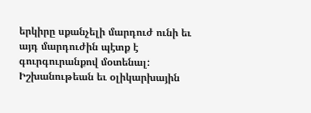երկիրը սքանչելի մարդուժ ունի եւ այդ մարդուժին պէտք է գուրգուրանքով մօտենալ:
Իշխանութեան եւ օլիկարխային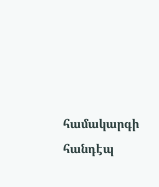համակարգի հանդէպ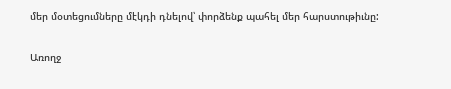մեր մօտեցումները մէկդի դնելով՝ փորձենք պահել մեր հարստութիւնը:

Առողջ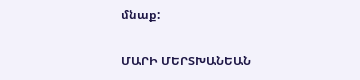մնաք:

ՄԱՐԻ ՄԵՐՏԽԱՆԵԱՆ